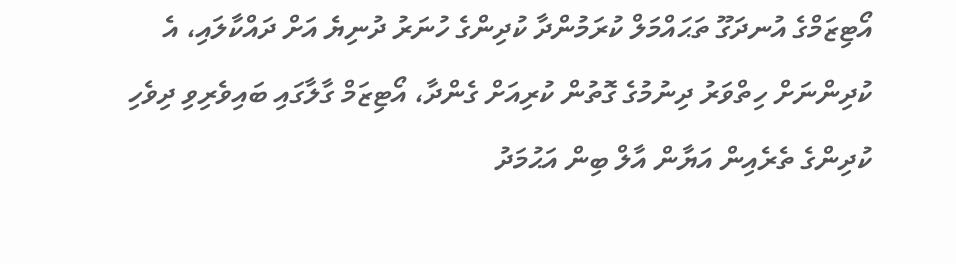އޯޓިޒަމްގެ އުނދަގޫ ތަޙައްމަލް ކުރަމުންދާ ކުދިންގެ ހުނަރު ދުނިޔެ އަށް ދައްކާލައި، އެ ކުދިންނަށް ހިތްވަރު ދިނުމުގެ ގޮތުން ކުރިއަށް ގެންދާ، އޯޓިޒަމް ގާލާގައި ބައިވެރިވި ދިވެހި ކުދިންގެ ތެރެއިން އަޔާން އާލް ބިން އަޙުމަދު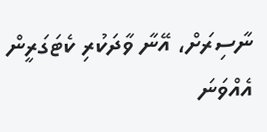ނާސިރަށް، އޭނާ ވާދަކުރި ކެޓަގަރީން އެއްވަނަ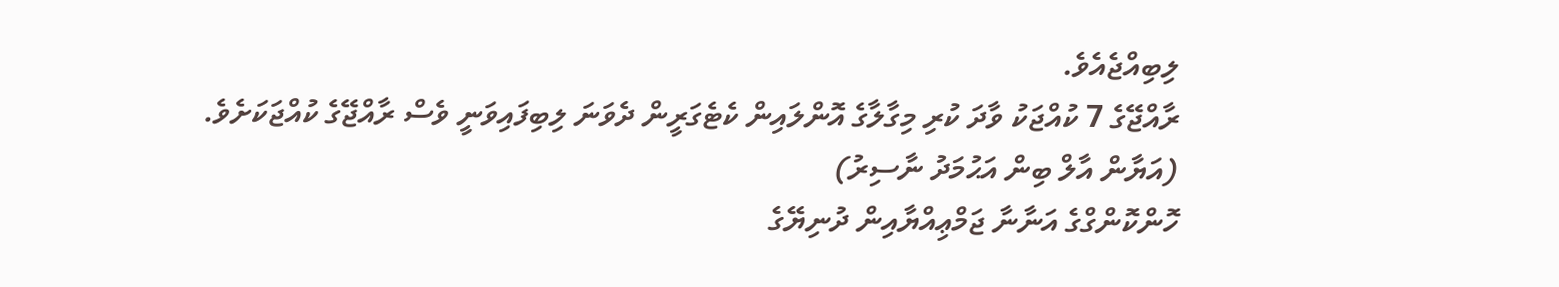ލިބިއްޖެއެވެ.
ރާއްޖޭގެ 7 ކުއްޖަކު ވާދަ ކުރި މިގާލާގެ އޮންލައިން ކެޓެގަރީން ދެވަނަ ލިބިފައިވަނީ ވެސް ރާއްޖޭގެ ކުއްޖަކަށެވެ.
(އަޔާން އާލް ބިން އަޙުމަދު ނާސިރު)
ހޮންކޮންގްގެ އަނާނާ ޖަމްޢިއްޔާއިން ދުނިޔޭގެ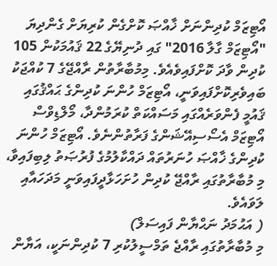އޯޓިޒަމް ކުދިންނަށް ޚާއްޞަ ކޮށްގެން ކުރިޔަށް ގެންދިޔަ "އޯޓިޒަމް ގާލާ 2016" ގައި ދުނިޔޭގެ 22 ޤައުމަކުން 105 ކުދިން ވާދަ ކޮށްފައިވެއެވެ. މިމުބާރާތުން ރާއްޖޭގެ 7 ކުއްޖަކު ބައިވެރިކޮށްފައިވަނީ، އޯޓިޒަމް ހުންނަ ކުދިންގެ ޙައްޤުގައި ޤައުމީ ފެންވަރެއްގައި މަސައްކަތް ކުރަމުންދާ، މޯލްޑިވްސް އޯޓިޒަމް އެސޯސިއޭޝަންގެ ފަރާތުންނެވެ. އޯޓިޒަމް ހުންނަ ކުދިންގެ ޚާއްޞަ ހުނަރުތައް ދައްކާލުމުގެ ފުރުޞަތު ލިބިފައިވާ، މި މުބާރާތުގައި ރާއްޖޭ ކުދިން ހުށަހަޅާދީފައިވަނީ މަދަހައާއި ލަވައެވެ.
( އަޙުމަދު ނަޙްޔާން ފައިސަލް)
މި މުބާރާތުގައި ރާއްޖެ ތަމްސީލުކުރި 7 ކުދިންނަކީ، އަޔާން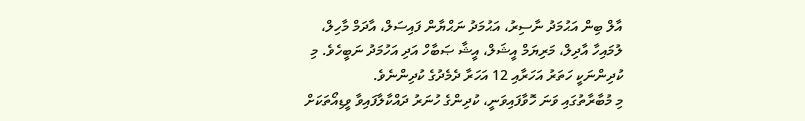އާލް ބިން އަޙުމަދު ނާސިރު، އަޙުމަދު ނަޙްޔާން ފައިސަލް، އާދަމް މާހިލް، ލުމައިހާ އާދިލް، މަރިޔަމް އީޝަލް، އީޝާ ޞަބާހް އަދި އަހުމަދު ނަބީހެވެ. މި ކުދިންނަކީ ހަތަރު އަހަރާއި 12 އަހަރާ ދެމެދުގެ ކުދިންނެވެ.
މި މުބާރާތުގައި ވަނަ ހޮވާފައިވަނީ، ކުދިންގެ ހުނަރު ދައްކާލާފައިވާ ވީޑިއޯތަކަށް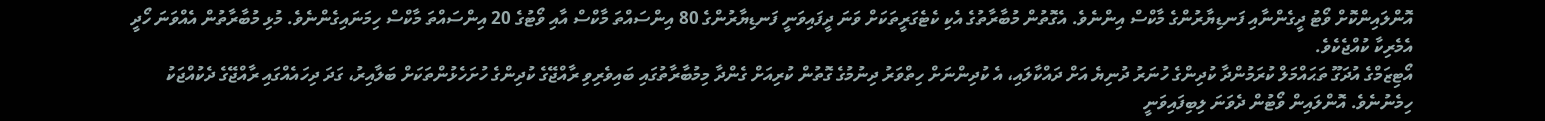އޮންލައިންކޮށް ވޯޓު ދީގެންނާއި ފަނޑިޔާރުންގެ މާކްސް އިންނެވެ. އެގޮތުން މުބާރާތުގެ އެކި ކެޓެގަރީތަކަށް ވަނަ ދީފައިވަނީ ފަނޑިޔާރުންގެ 80 އިންސައްތަ މާކްސް އާއި ވޯޓުގެ 20 އިންސައްތަ މާކްސް ހިމަނައިގެންނެވެ. މުޅި މުބާރާތުން އެއްވަނަ ހޯދީ އެމެރިކާ ކުއްޖެކެވެ.
އޯޓިޒަމްގެ އުދަގޫ ތަޙައްމަލް ކުރަމުންދާ ކުދިންގެ ހުނަރު ދުނިޔެ އަށް ދައްކާލައި، އެ ކުދިންނަށް ހިތްވަރު ދިނުމުގެ ގޮތުން ކުރިއަށް ގެންދާ މިމުބާރާތުގައި ބައިވެރިވި ރާއްޖޭގެ ކުދިންގެ ހުށަހެޅުންތަކަށް ބަލާއިރު، ގަދަ ދިހައެއްގައި ރާއްޖޭގެ ދެކުއްޖަކު ހިމެނުނެވެ. އޮންލައިން ވޯޓުން ދެވަނަ ލިބިފައިވަނީ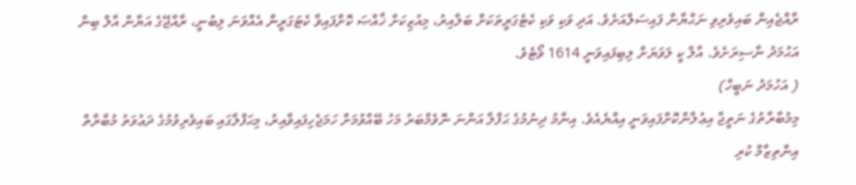ރާއްޖެއިން ބައިވެރިވި ނަޙްޔާން ފައިސަލްއަށެވެ. އަދި ވަކި ވަކި ކެޓެގަރީތަކަށް ބަލާއިރު، މިއުޒިކަށް ޚާއްޞަ ކޮށްފައިވާ ކެޓަގަރީން އެއްވަނަ ލިބުނީ، ރާއްޖޭގެ އަޔާން އާލް ބިން އަޙުމަދު ނާސިރަށެވެ. އާލް ކީ ލަވަޔަށް ލިބިފައިވަނީ 1614 ވޯޓެވެ.
( އަހުމަދު ނަބީހް)
މިމުބާރާތުގެ ނަތީޖާ އިޢުލާންކޮށްފައިވަނީ އިއްޔެއެވެ. އިނާމު ދިނުމުގެ ޙަފްލާ އަންނަ ނޮވެމްބަރު މަހު ބޭއްވުމަށް ހަމަޖެހިފައިވާއިރު، މިޙަފްލާގައި ބައިވެރިވުމުގެ ދަޢުވަތު މުބާރާތް އިންތިޒާމް ކުރި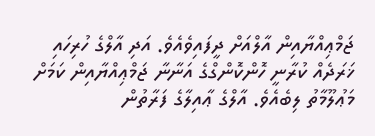ޖަމްޢިއްޔާއިން އާލްއަށް ދީފައިވެއެވެ. އަދި އާލްގެ ހުރިހައި ޚަރަދެއް ކުރާނީ ހޮންކޮންގްގެ އަނާނާ ޖަމްޢިއްޔާއިން ކަމަށް މަޢުލޫމާތު ލިބެއެވެ. އާލްގެ ޢާއިލާގެ ފަރާތުން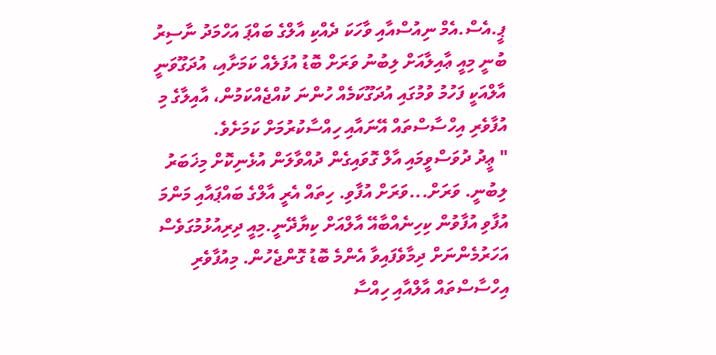ޕީ.އެސް.އެމް ނިއުސްއާއި ވާހަކަ ދެއްކި އާލްގެ ބައްޕަ އަހްމަދު ނާސިރު ބުނީ މިއީ ޢާއިލާއަށް ލިބުނު ވަރަށް ބޮޑު އުފަލެއް ކަމަށާއި، އުދަގޫވަނީ އާލްއަކީ ފަހުމު ވުމުގައި އުދަގޫކަމެއް ހުންނަ ކުއްޖެއްކަމުން، އާއިލާގެ މި އުފާވެރި އިހްސާސްތައް އޭނައާއި ހިއްސާކުރުމަށް ކަމަށެވެ.
" ޢީދު ދުވަސްވީމައި އާލް ގޮވައިގެން ދުއްވާލަން އުޅެނިކޮށް މިޚަބަރު ލިބުނީ. ވަރަށް...ވަރަށް އުފާވި. ހިތައް އެރީ އާލްގެ ބައްޕައާއި މަންމަ އުފާވި އުފާވުން ކިހިނެއްބާއޭ އާލްއަށް ކިޔާދޭނީ.މިއީ ދިރިއުޅުމުގަވެސް އަހަރުމެންނަށް ދިމާވެފައިވާ އެންމެ ބޮޑު ގޮންޖެހުން. މިއުފާވެރި އިހްސާސްތައް އާލްއާއި ހިއްސާ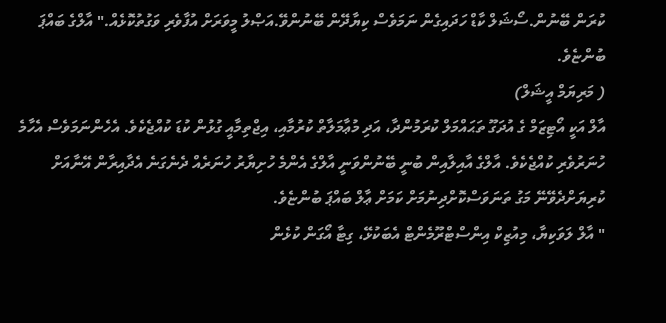ކުރަން ބޭނުން.ސޯޝަލް ކާޑް ހަދައިގެން ނަމަވެސް ކިޔާދޭން ބޭނުންވޭ.އަޞްލު މީވަރަށް އުފާވެރި ވަގުތުކޮޅެއް." އާލްގެ ބައްޕަ ބުންޏެވެ.
( މަރިޔަމް އީޝަލް)
އާލް އަކީ އޯޓިޒަމް ގެ އުދަގޫ ތަޙައްމަލް ކުރަމުންދާ، އަދި މުޢާމަލާތް ކުރުމާއި، އިޖްތިމާއީ ގުޅުން ކުޑަ ކުއްޖެކެވެ. އެހެންނަމަވެސް އެހާމެ ހުނަރުވެރި ކުއްޖެކެވެ. އާލްގެ އާއިލާއިން ބުނީ ބޭނުންވަނީ އާލްގެ އެންމެ ހުށިޔާރު ހުނަރެއް ދެނެގަނެ އެދާއިރާން އޭނާއަށް ކުރިޔަށްދެވޭނޭ މަގު ތަނަވަސްކޮށްދިނުމަށް ކަމަށް ޢާލް ބައްޕަ ބުންޏެވެ.
" އާލް ލަވަކިޔާ، މިއުޒިކް އިންސްޓްރޫމެންޓް އެބަކުޅޭ، ގިޓާ އޯގަން ކުޅެން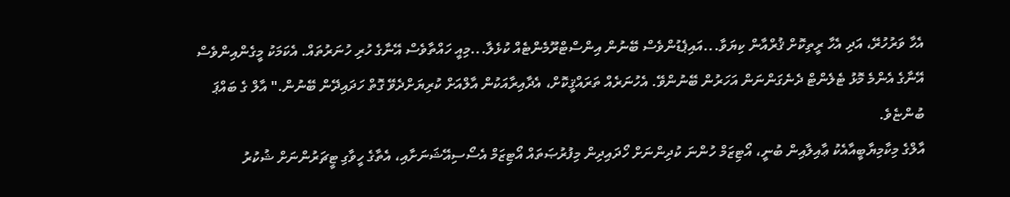އެހާ ވަރުހުރޭ، އަދި އެހާ ރީތިކޮށް ޤުރްއާން ކިޔަވާ...އައިޕެޑުންވެސް ބޭނުން އިންސްޓްރޫމެންޓެއް ކުޅެލާ...މިއީ ހައްތާވެސް އޭނާގެ ހުރި ހުނަރުތައް. އެކަމަކު މީގެންއިންވެސް އޭނާގެ އެންމެ މޮޅު ޓެލެންޓް ދެނެގަންނަން އަހަރުން ބޭނުންވޭ. އެހުނަރެއް ތަރައްޤީކޮށް، އެދާއިރާއަކުން އާލްއަށް ކުރިޔަށްދެވޭ ގޮތް ހަދައިދޭން ބޭނުން." އާލް ގެ ބައްޕަ ބުންޏެވެ.
އާލްގެ މިކާމިޔާބީއާއެކު ޢާއިލާއިން ބުނީ، އޯޓިޒަމް ހުންނަ ކުދިންނަށް ހޯދައިދިން މިފުރުޞަތައް އޯޓިޒަމް އެސޯސިއޭޝަނަށާއި، އެތާގެ ހީވާގި ޓީޗަރުންނަށް ޝުކުރު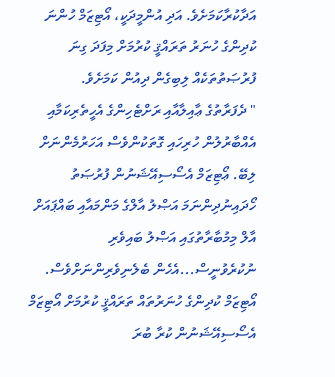އަދާކުރާކަމަށެވެ. އަދި އުންމީދަކީ، އޯޓިޒަމް ހުންނަ ކުދިންގެ ހުނަރު ތަރައްޤީ ކުރުމަށް މިފަދަ ގިނަ ފުރުޞަތުތަކެއް ލިބިގެން ދިއުން ކަމަށެވެ.
" ދެފަރާތުގެ ޢާއިލާއާއި ރަށްޓެހިންގެ އެހީތެރިކަމާއި އެއްބާރުލުން ހުރިހައި ގޮތަކުންވެސް އަހަރުމެންނަށް ލިބޭ. ޢޯޓިޒަމް އެސޯސިއޭޝަނުން ފުރުޞަތު ހޯދައިނުދިންނަމަ އަޞްލު އާލްގެ މަންމައާއި ބައްޕައަށް އާލް މިމުބާރާތުގައި އަޞްލު ބައިވެރި ނުކުރެވުނީސް...އެހެން ބެލެނިވެރިންނަށްވެސް. އޯޓިޒަމް ކުދިންގެ ހުނަރުތައް ތަރައްޤީ ކުރުމަށް އޯޓިޒަމް އެސޯސިއޭޝަނުން ކުރާ ބުރަ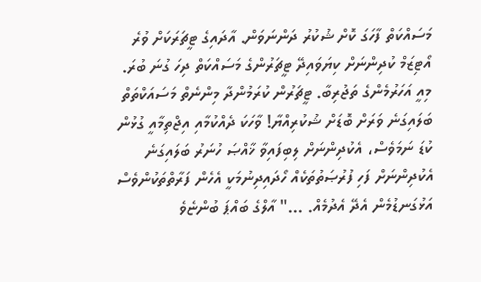މަސައްކަތް ފާހަގަ ކޮށް ޝުކުރު ދަންނަވަން. އާދައިގެ ޓީޗަރަކަށް ވުރެ އޯޓިޒަމް ކުދިންނަށް ކިޔަވައިދޭ ޓީޗަރުންގެ މަސައްކަތް ދިހަ ގުނަ ބުރަ. މިއީ އަހަރުމެންގެ ތަޖުރިބާ. ޓީޗަރުން ކުރަމުންދާ މިންނެތް މަސައަކްތަތް ބަލައިގަނެ ވަރަށް ބޮޑަށް ޝުކުރިއްޔާ! ވާހަކަ ދެއްކުމާއި އިޖްތިމާއީ ގުޅުން ކުޑަ ނަމަވެސް، އެކުދިންނަށް ލިބިފައިވާ ޚާއްޞަ ހުނަރު ބަލައިގަނެ އެކުދިންނަށް ފަހި ފުރުޞަތުތަކެއް ހޯދައިދިނުމަކީ އެހެން ފަރާތްތަކުންވެސް އަޅުގަނޑުމެން އެދޭ އެދުމެއް. ..." އާލްގެ ބައްޕަ ބުންޏެވެ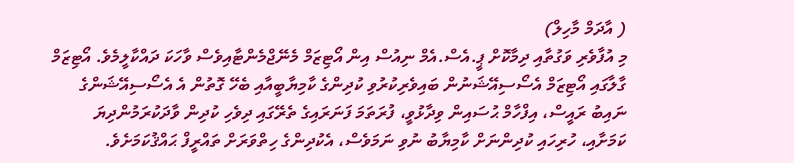( އާދަމް މާހިލް)
މި އުފާވެރި ވަގުތާއި ދިމާކޮށް ޕީ.އެސް.އެމް ނިއުސް އިން އޯޓިޒަމް މެނޭޖްމެންޓާއިވެސް ވާހަކަ ދައްކާލީމެވެ. އޯޓިޒަމް ގާލާގައި އޯޓިޒަމް އެސޯސިއޭޝަނުން ބައިވެރިކުރުވި ކުދިންގެ ކާމިޔާބީއާއި ބެހޭ ގޮތުން އެ އެސޯސިއޭޝަންގެ ނައިބު ރައީސް، އިފްހާމް ޙުސައިން ވިދާޅުވީ، ފުރަތަމަ ފަނަރައިގެ ތެރޭގައި ދިވެހި ކުދިން ވާދަކުރަމުންދިޔަ ކަމަށާއި، ހުރިހައި ކުދިންނަށް ކާމިޔާބު ނުވި ނަމަވެސް، އެކުދިންގެ ހިތްވަރަށް ތައްރީފް ޙައްޤުކަމަށެވެ.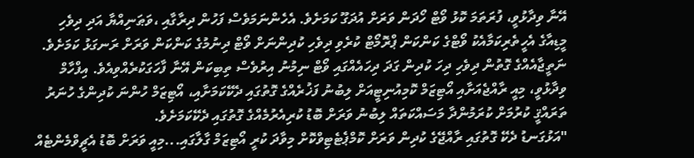އޭނާ ވިދާޅުވީ، ފުރަތަމަ ކޮޅު ވޯޓް ހޯދަން ވަރަށް އުދަގޫ ކަމަށެވެ. އެހެންނަމަވެސް ފަހުން ދިރާގާއި ،ވަޠަނިއްޔާ އަދި ދިވެހި މީޑިއާގެ އެހީތެރިކަމާއެކު ވޯޓްގެ ކަންކަން ޕްރޮމޯޓް ކުރެވި ދިވެހި ކުދިންނަށް ވޯޓް ދިނުމުގެ ކަންކަން ވަރަށް ރަނގަޅު ކަމަށެވެ. ނަތީޖާއެއްގެ ގޮތުން ދިވެހި ދިހަ ކުދިން ގަދަ ދިހައެއްގައި ވޯޓް ނިމުނު އިރުވެސް ތިބިކަން އޭނާ ފާހަގަކުރެއްވިއެވެ. އިފްހާމް ވިދާޅުވީ، މިއީ ރާއްޖެއަށާއި އޯޓިޒަމް ކޮމިއުނިޓީއަށް ލިބުނު ފަޚުރެއްގެ ގޮތުގައި ދެކޭކަމަށާއި، އޯޓިޒަމް ހުންނަ ކުދިންގެ ހުނަރު ތަރައްޤީ ކުރުމަށް ކުރަމުންދާ މަސައްކަތައް ލިބުނު ވަރަށް ބޮޑު ކުރިއެރުމެއްގެ ގޮތުގައި ދެކޭކަމަށެވެ.
"އަޅުގަނޑު ދެކޭ ގޮތުގައި ރާއްޖޭގެ ކުދިން ވަރަށް ކޮމްޕެޓެޓިވްކޮށް މިވާދަ ކުރީ އޯޓިޒަމް ގާލާގައި...މިއީ ވަރަށް ބޮޑު އެޗީވްމެންޓެއް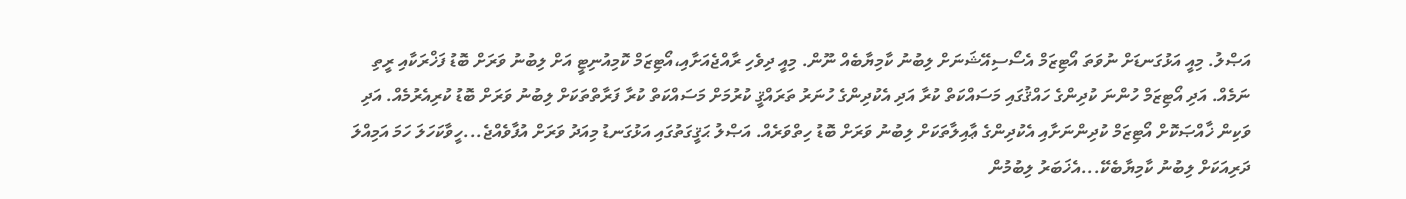އަޞްލު. މިއީ އަޅުގަނޑަށް ނުވަތަ އޯޓިޒަމް އެސޯސިއޭޝަނަށް ލިބުނު ކާމިޔާބެއް ނޫން. މިއީ ދިވެހި ރާއްޖެއަށާއި،އޯޓިޒަމް ކޮމިއުނިޓީ އަށް ލިބުނު ވަރަށް ބޮޑު ފަޚްރަކާއި ރީތި ނަމެއް. އަދި އޯޓިޒަމް ހުންނަ ކުދިންގެ ހައްޤުގައި މަސައްކަތް ކުރާ އަދި އެކުދިންގެ ހުނަރު ތަރައްޤީ ކުރުމަށް މަސައްކަތް ކުރާ ފަރާތްތަކަށް ލިބުނު ވަރަށް ބޮޑު ކުރިއެރުމެއް. އަދި ވަކިން ޚާއްޞަކޮށް އޯޓިޒަމް ކުދިންނަށާއި އެކުދިންގެ ޢާއިލާތަކަށް ލިބުނު ވަރަށް ބޮޑު ހިތްވަރެއް. އަޞްލު ޙަޤީގަތުގައި އަޅުގަނޑު މިއަދު ވަރަށް އުފާވެއްޖެ...ހީވާކަހަލަ ހަމަ އަމިއްލަ ދަރިއަކަށް ލިބުނު ކާމިޔާބެކޭ...އެޚަބަރު ލިބުމުން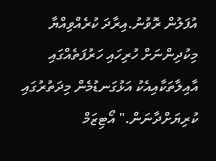އުފަލުން ރޮވުނު.އިރާދަ ކުރެއްވިއްޔާ މިކުދިންނަށް ހުރިހައި ހަރުފަތެއްގައި އާއިލާތަކާއިއެކު އަޅުގަނޑުމެން މިދަތުރުގައި ކުރިޔަށްދާނަން." އޯޓިޒަމް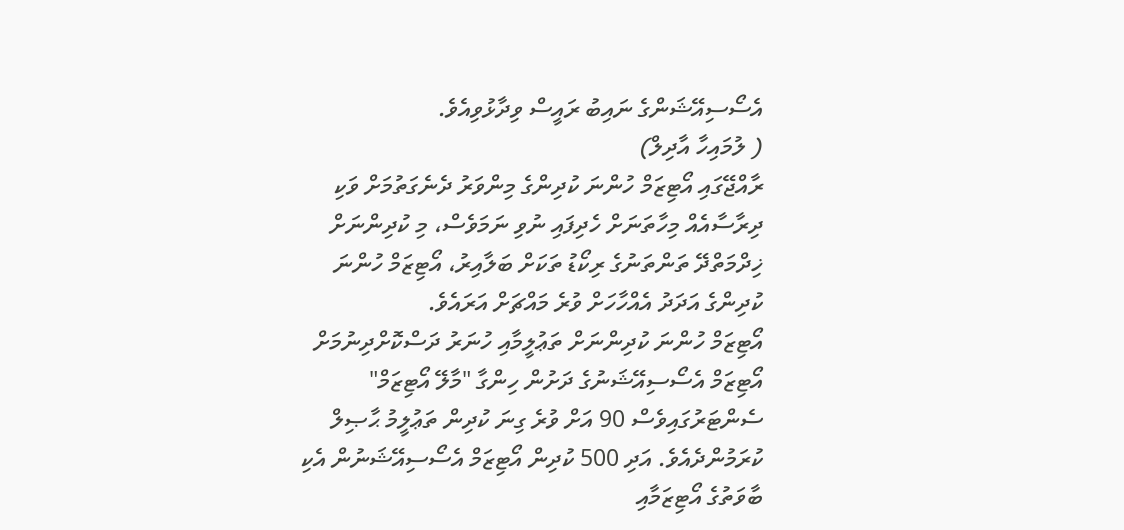އެސޯސިއޭޝަންގެ ނައިބު ރައީސް ވިދާޅުވިއެވެ.
( ލުމައިހާ އާދިލް)
ރާއްޖޭގައި އޯޓިޒަމް ހުންނަ ކުދިންގެ މިންވަރު ދެނެގަތުމަށް ވަކި ދިރާސާއެއް މިހާތަނަށް ހެދިފައި ނުވި ނަމަވެސް، މި ކުދިންނަށް ޚިދްމަތްދޭ ތަންތަނުގެ ރިކޯޑު ތަކަށް ބަލާއިރު، އޯޓިޒަމް ހުންނަ ކުދިންގެ އަދަދު އެއްހާހަށް ވުރެ މައްޗަށް އަރައެވެ.
އޯޓިޒަމް ހުންނަ ކުދިންނަށް ތަޢުލީމާއި ހުނަރު ދަސްކޮށްދިނުމަށް އޯޓިޒަމް އެސޯސިއޭޝަނުގެ ދަށުން ހިންގާ "މާލޭ އޯޓިޒަމް" ސެންޓަރުގައިވެސް 90 އަށް ވުރެ ގިނަ ކުދިން ތަޢުލީމު ޙާޞިލް ކުރަމުންދެއެވެ. އަދި 500 ކުދިން އޯޓިޒަމް އެސޯސިއޭޝަނުން އެކި ބާވަތުގެ އޯޓިޒަމާއި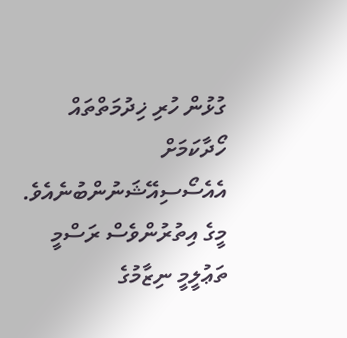ގުޅުން ހުރި ޚިދުމަތްތައް ހޯދާކަމަށް އެއެސޯސިއޭޝަނުންބުނެއެވެ. މީގެ އިތުރުންވެސް ރަސްމީ ތަޢުލީމީ ނިޒާމުގެ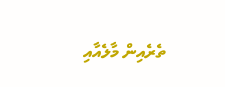ތެރެއިން މާލެއާއި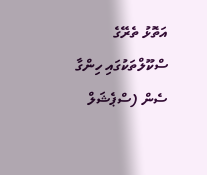އަތޮޅު ތެރޭގެ ސްކޫލްތަކުގައި ހިންގާ ސެން (ސްޕެޝަލް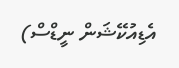އެޑިއުކޭޝަން ނީޑްސް)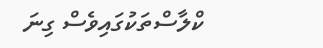ކްލާސްތަކުގައިވެސް ގިނަ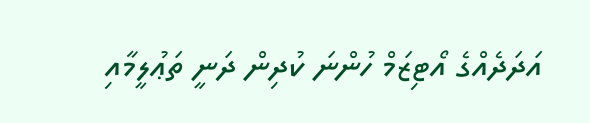އަދަދެއްގެ އޯޓިޒަމް ހުންނަ ކުދިން ދަނީ ތަޢުލީމާއި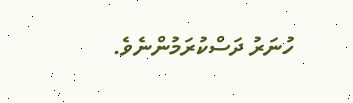ހުނަރު ދަސްކުރަމުންނެވެ.